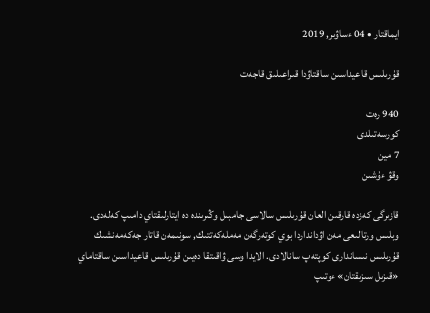ايماقتار • 04 ءساۋىر, 2019

قۇرىلىس قاعيداسىن ساقتاۋدا قىراعىلىق قاجەت

940 رەت
كورسەتىلدى
7 مين
وقۋ ءۇشىن

قازىرگى كەزدە قارقىن العان قۇرىلىس سالاسى جامبىل وڭىرىندە دە ايتارلىقتاي دامىپ كەلەدى. وبلىس ورتالىعى مەن اۋدانداردا بوي كوتەرگەن مەملەكەتتىك, سونىمەن قاتار جەكەمەنشىك قۇرىلىس نىساندارى كوپتەپ سانالادى. الايدا وسى ۋاقىتقا دەيىن قۇرىلىس قاعيداسىن ساقتاماي «قىزىل سىزىقتان» ءوتىپ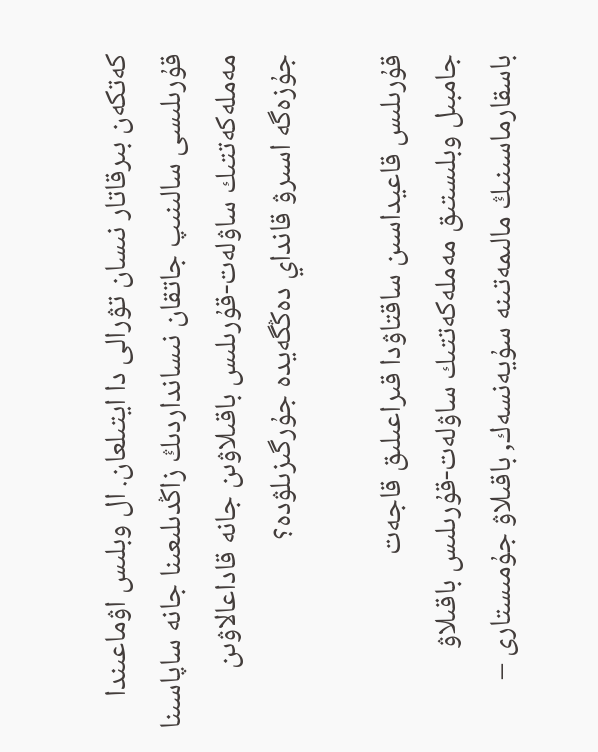كەتكەن بىرقاتار نىسان تۋرالى دا ايتىلعان. ال وبلىس اۋماعىندا قۇرىلىسى سالىنىپ جاتقان نىسانداردىڭ زاڭدىلىعىنا جانە ساپاسىنا مەملەكەتتىك ساۋلەت-قۇرىلىس باقىلاۋىن جانە قاداعالاۋىن جۇزەگە اسىرۋ قانداي دەڭگەيدە جۇرگىزىلۋدە؟

قۇرىلىس قاعيداسىن ساقتاۋدا قىراعىلىق قاجەت
جامبىل وبلىستىق مەملەكەتتىك ساۋلەت-قۇرىلىس باقىلاۋ باسقارماسىنىڭ مالىمەتىنە سۇيەنسەك, باقىلاۋ جۇمىستارى –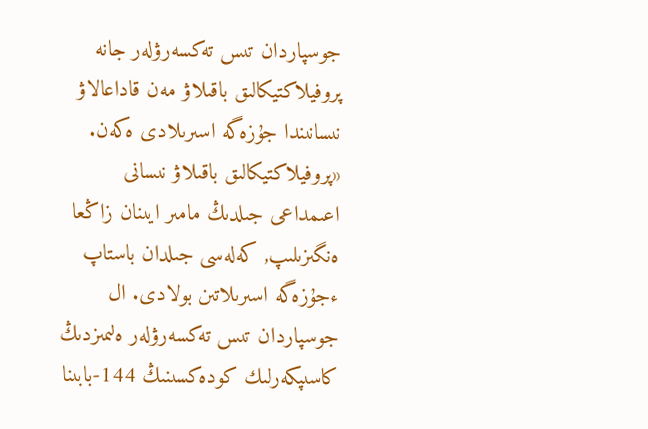جوسپاردان تىس تەكسەرۋلەر جانە پروفيلاكتيكالىق باقىلاۋ مەن قاداعالاۋ نىسانىندا جۇزەگە اسىرىلادى ەكەن. «پروفيلاكتيكالىق باقىلاۋ نىسانى اعىمداعى جىلدىڭ مامىر ايىنان زاڭعا ەنگىزىلىپ, كەلەسى جىلدان باستاپ ءجۇزەگە اسىرىلاتىن بولادى. ال جوسپاردان تىس تەكسەرۋلەر ەلىمىزدىڭ كاسىپكەرلىك كودەكسىنىڭ 144-بابىنا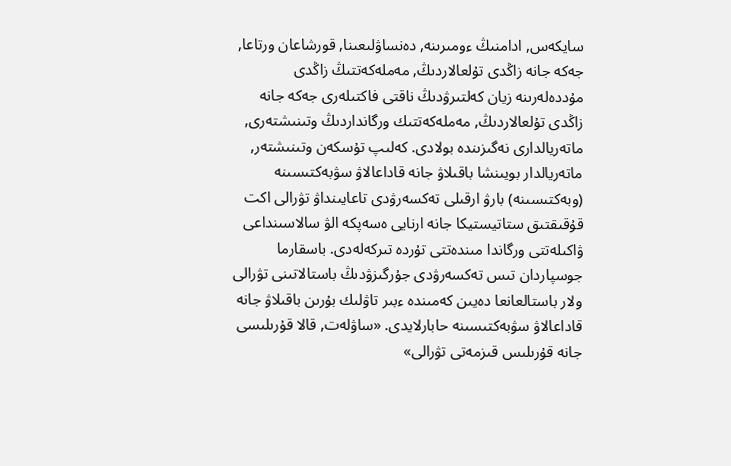سايكەس, ادامنىڭ ءومىرىنە, دەنساۋلىعىنا, قورشاعان ورتاعا, جەكە جانە زاڭدى تۇلعالاردىڭ, مەملەكەتتىڭ زاڭدى مۇددەلەرىنە زيان كەلتىرۋدىڭ ناقتى فاكتىلەرى جەكە جانە زاڭدى تۇلعالاردىڭ, مەملەكەتتىك ورگانداردىڭ وتىنىشتەرى, ماتەريالدارى نەگىزىندە بولادى. كەلىپ تۇسكەن وتىنىشتەر, ماتەريالدار بويىنشا باقىلاۋ جانە قاداعالاۋ سۋبەكتىسىنە (وبەكتىسىنە) بارۋ ارقىلى تەكسەرۋدى تاعايىنداۋ تۋرالى اكت قۇقىقتىق ستاتيستيكا جانە ارنايى ەسەپكە الۋ سالاسىنداعى ۋاكىلەتتى ورگاندا مىندەتتى تۇردە تىركەلەدى. باسقارما جوسپاردان تىس تەكسەرۋدى جۇرگىزۋدىڭ باستالاتىنى تۋرالى ولار باستالعانعا دەيىن كەمىندە ءبىر تاۋلىك بۇرىن باقىلاۋ جانە قاداعالاۋ سۋبەكتىسىنە حابارلايدى. «ساۋلەت, قالا قۇرىلىسى جانە قۇرىلىس قىزمەتى تۋرالى»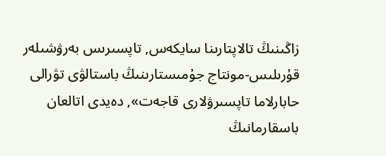زاڭىنىڭ تالاپتارىنا سايكەس, تاپسىرىس بەرۋشىلەر قۇرىلىس-مونتاج جۇمىستارىنىڭ باستالۋى تۋرالى حابارلاما تاپسىرۋلارى قاجەت», دەيدى اتالعان باسقارمانىڭ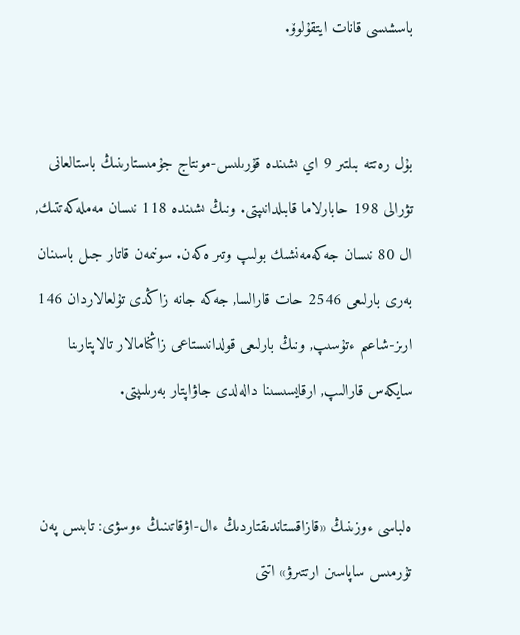باسشىسى قانات ايتقۇلوۆ.


بۇل رەتتە بىلتىر 9 اي ىشىندە قۇرىلىس-مونتاج جۇمىستارىنىڭ باستالعانى تۋرالى 198 حابارلاما قابىلدانىپتى. ونىڭ ىشىندە 118 نىسان مەملەكەتتىك, ال 80 نىسان جەكەمەنشىك بولىپ وتىر ەكەن. سونىمەن قاتار جىل باسىنان بەرى بارلىعى 2546 حات قارالسا, جەكە جانە زاڭدى تۇلعالاردان 146 ارىز-شاعىم ءتۇسىپ, ونىڭ بارلىعى قولدانىستاعى زاڭنامالار تالاپتارىنا سايكەس قارالىپ, ارقايسىسىنا دالەلدى جاۋاپتار بەرىلىپتى.


ەلباسى ءوزىنىڭ «قازاقستاندىقتاردىڭ ءال-اۋقاتىنىڭ ءوسۋى: تابىس پەن تۇرمىس ساپاسىن ارتتىرۋ» اتتى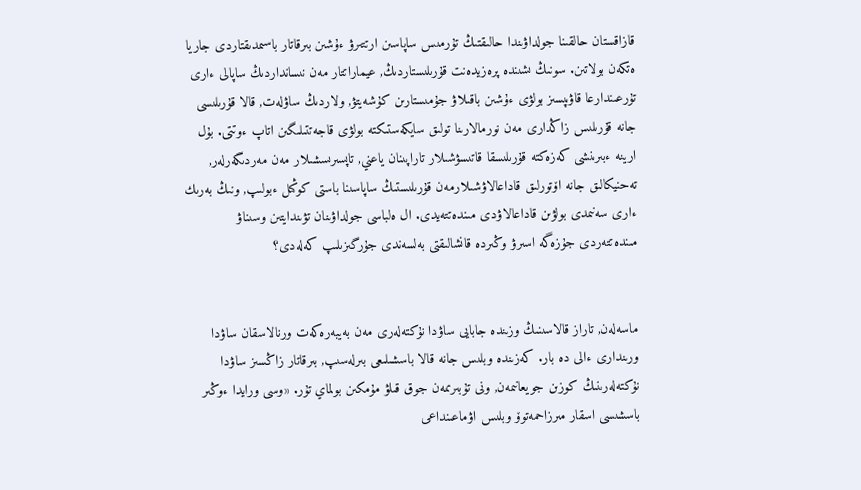قازاقستان حالقىنا جولداۋىندا حالىقتىڭ تۇرمىس ساپاسىن ارتتىرۋ ءۇشىن بىرقاتار باسىمدىقتاردى جاريا ەتكەن بولاتىن. سونىڭ ىشىندە پرەزيدەنت قۇرىلىستاردىڭ, عيماراتتار مەن نىسانداردىڭ ساپالى ءارى تۇرعىندارعا قاۋىپسىز بولۋى ءۇشىن باقىلاۋ جۇمىستارىن كۇشەيتۋ, ولاردىڭ ساۋلەت, قالا قۇرىلىسى جانە قۇرىلىس زاڭدارى مەن نورمالارىنا تولىق سايكەستىكتە بولۋى قاجەتتىلىگىن اتاپ ءوتتى. بۇل ارينە ءبىرىنشى كەزەكتە قۇرىلىسقا قاتىسۋشىلار تاراپىنان ياعني, تاپسىرىسشىلار مەن مەردىگەرلەر, تەحنيكالىق جانە اۆتورلىق قاداعالاۋشىلارمەن قۇرىلىستىڭ ساپاسىنا باستى كوڭىل ءبولىپ, ونىڭ بەرىك ءارى سەنىمدى بولۋىن قاداعالاۋدى مىندەتتەيدى. ال ەلباسى جولداۋىنان تۋىندايتىن وسىناۋ مىندەتتەردى جۇزەگە اسىرۋ وڭىردە قانشالىقتى بەلسەندى جۇرگىزىلىپ كەلەدى؟


ماسەلەن, تاراز قالاسىنىڭ وزىندە جابايى ساۋدا نۇكتەلەرى مەن بەيبەرەكەت ورنالاسقان ساۋدا ورىندارى ءالى دە بار. كەزىندە وبلىس جانە قالا باسشىلىعى بىرلەسىپ, بىرقاتار زاڭسىز ساۋدا نۇكتەلەرىنىڭ كوزىن جويعانىمەن, ونى تۇبىرىمەن جوق قىلۋ مۇمكىن بولماي تۇر. «وسى ورايدا ءوڭىر باسشىسى اسقار مىرزاحمەتوۆ وبلىس اۋماعىنداعى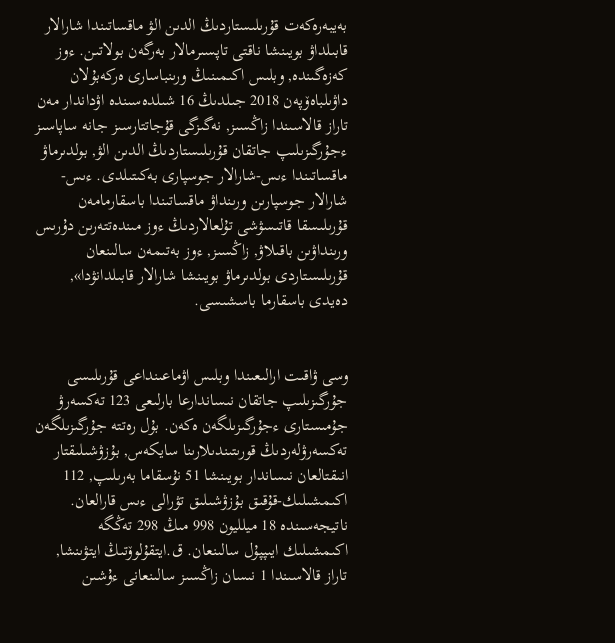بەيبەرەكەت قۇرىلىستاردىڭ الدىن الۋ ماقساتىندا شارالار قابىلداۋ بويىنشا ناقتى تاپسىرمالار بەرگەن بولاتىن. ءوز كەزەگىندە, وبلىس اكىمىنىڭ ورىنباسارى ەركەبۇلان داۋىلباەۆپەن 2018 جىلدىڭ 16 شىلدەسىندە اۋداندار مەن تاراز قالاسىندا زاڭسىز, نەگىزگى قۇجاتتارسىز جانە ساپاسىز ءجۇرگىزىلىپ جاتقان قۇرىلىستاردىڭ الدىن الۋ, بولدىرماۋ ماقساتىندا ءىس-شارالار جوسپارى بەكىتىلدى. ءىس-شارالار جوسپارىن ورىنداۋ ماقساتىندا باسقارمامەن قۇرىلىسقا قاتىسۋشى تۇلعالاردىڭ ءوز مىندەتتەرىن دۇرىس ورىنداۋىن باقىلاۋ, زاڭسىز, ءوز بەتىمەن سالىنعان قۇرىلىستاردى بولدىرماۋ بويىنشا شارالار قابىلدانۋدا», دەيدى باسقارما باسشىسى.


وسى ۋاقىت ارالىعىندا وبلىس اۋماعىنداعى قۇرىلىسى جۇرگىزىلىپ جاتقان نىساندارعا بارلىعى 123 تەكسەرۋ جۇمىستارى ءجۇرگىزىلگەن ەكەن. بۇل رەتتە جۇرگىزىلگەن تەكسەرۋلەردىڭ قورىتىندىلارىنا سايكەس, بۇزۋشىلىقتار انىقتالعان نىساندار بويىنشا 51 نۇسقاما بەرىلىپ, 112 اكىمشىلىك-قۇقىق بۇزۋشىلىق تۋرالى ءىس قارالعان. ناتيجەسىندە 18 ميلليون 998 مىڭ 298 تەڭگە اكىمشىلىك ايىپپۇل سالىنعان. ق.ايتقۇلوۆتىڭ ايتۋىنشا, تاراز قالاسىندا 1 نىسان زاڭسىز سالىنعانى ءۇشىن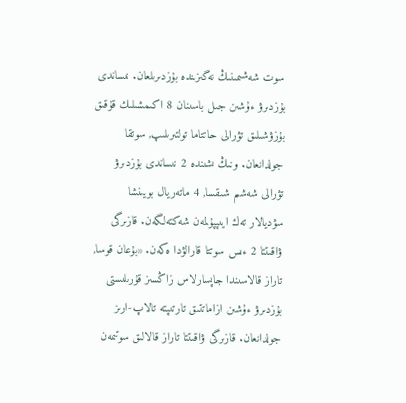سوت شەشىمىنىڭ نەگىزىندە بۇزدىرىلعان. نىساندى بۇزدىرۋ ءۇشىن جىل باسىنان 8 اكىمشىلىك قۇقىق بۇزۋشىلىق تۋرالى حاتتاما تولتىرىلىپ, سوتقا جولدانعان. ونىڭ ىشىندە 2 نىساندى بۇزدىرۋ تۋرالى شەشىم شىقسا, 4 ماتەريال بويىنشا سۋديالار تەك ايىپپۇلمەن شەكتەلگەن. قازىرگى ۋاقىتتا 2 ءىس سوتتا قارالۋدا ەكەن. «بۇعان قوسا, تاراز قالاسىندا جاپسارلاس زاڭسىز قۇرىلىستى بۇزدىرۋ ءۇشىن ازاماتتىق تارتىپتە تالاپ-ارىز جولدانعان. قازىرگى ۋاقىتتا تاراز قالالىق سوتىمەن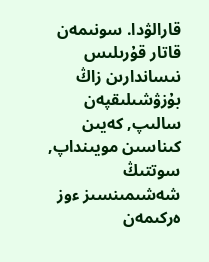قارالۋدا. سونىمەن قاتار قۇرىلىس نىساندارىن زاڭ بۇزۋشىلىقپەن سالىپ, كەيىن كىناسىن مويىنداپ, سوتتىڭ شەشىمىنسىز ءوز ەركىمەن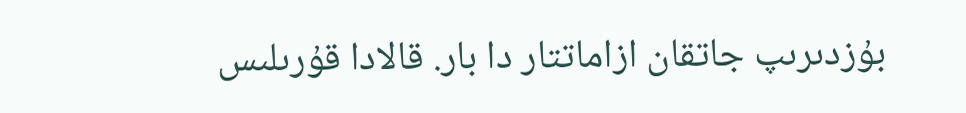بۇزدىرىپ جاتقان ازاماتتار دا بار. قالادا قۇرىلىس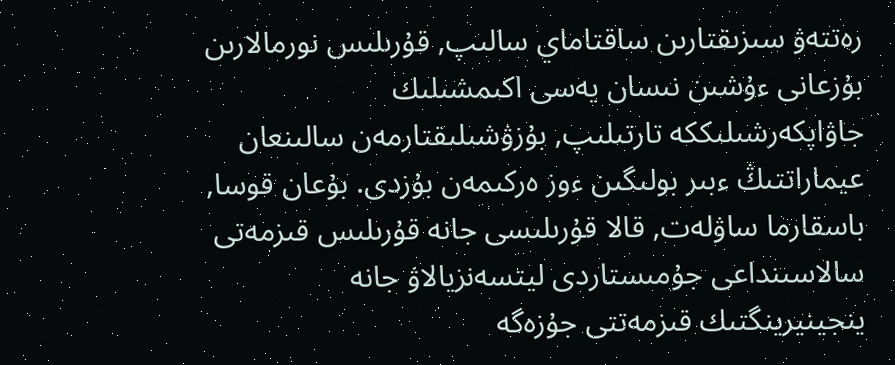رەتتەۋ سىزىقتارىن ساقتاماي سالىپ, قۇرىلىس نورمالارىن بۇزعانى ءۇشىن نىسان يەسى اكىمشىلىك جاۋاپكەرشىلىككە تارتىلىپ, بۇزۋشىلىقتارمەن سالىنعان عيماراتتىڭ ءبىر بولىگىن ءوز ەركىمەن بۇزدى. بۇعان قوسا, باسقارما ساۋلەت, قالا قۇرىلىسى جانە قۇرىلىس قىزمەتى سالاسىنداعى جۇمىستاردى ليتسەنزيالاۋ جانە ينجينيرينگتىك قىزمەتتى جۇزەگە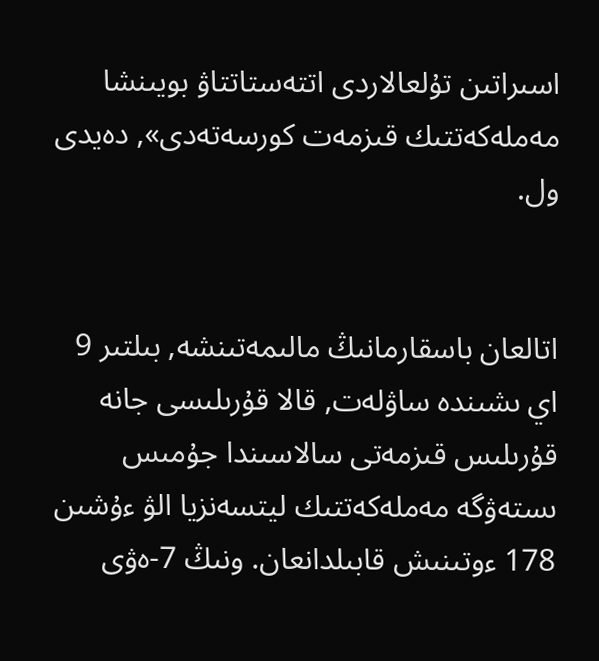اسىراتىن تۇلعالاردى اتتەستاتتاۋ بويىنشا مەملەكەتتىك قىزمەت كورسەتەدى», دەيدى ول.


اتالعان باسقارمانىڭ مالىمەتىنشە, بىلتىر 9 اي ىشىندە ساۋلەت, قالا قۇرىلىسى جانە قۇرىلىس قىزمەتى سالاسىندا جۇمىس ىستەۋگە مەملەكەتتىك ليتسەنزيا الۋ ءۇشىن 178 ءوتىنىش قابىلدانعان. ونىڭ 7-ەۋى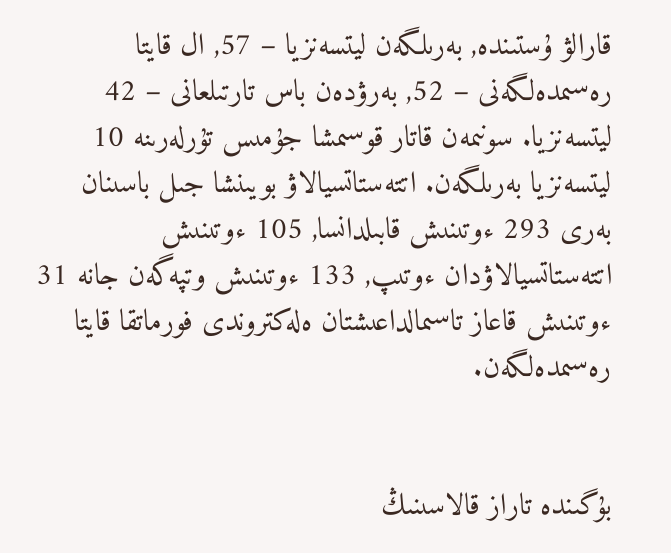قارالۋ ۇستىندە, بەرىلگەن ليتسەنزيا – 57, ال قايتا رەسىمدەلگەنى – 52, بەرۋدەن باس تارتىلعانى – 42 ليتسەنزيا. سونىمەن قاتار قوسىمشا جۇمىس تۇرلەرىنە 10 ليتسەنزيا بەرىلگەن. اتتەستاتسيالاۋ بويىنشا جىل باسىنان بەرى 293 ءوتىنىش قابىلدانسا, 105 ءوتىنىش اتتەستاتسيالاۋدان ءوتىپ, 133 ءوتىنىش وتپەگەن جانە 31 ءوتىنىش قاعاز تاسىمالداعىشتان ەلەكتروندى فورماتقا قايتا رەسىمدەلگەن.


بۇگىندە تاراز قالاسىنىڭ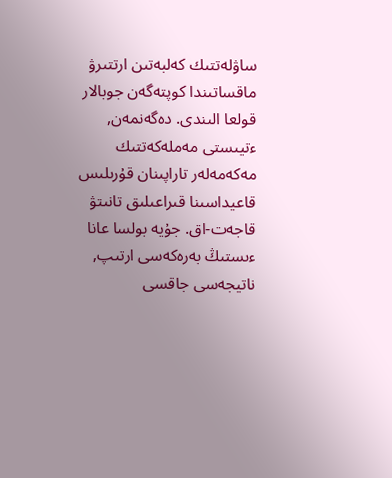ساۋلەتتىك كەلبەتىن ارتتىرۋ ماقساتىندا كوپتەگەن جوبالار قولعا الىندى. دەگەنمەن, ءتيىستى مەملەكەتتىك مەكەمەلەر تاراپىنان قۇرىلىس قاعيداسىنا قىراعىلىق تانىتۋ قاجەت-اق. جۇيە بولسا عانا ءىستىڭ بەرەكەسى ارتىپ, ناتيجەسى جاقسى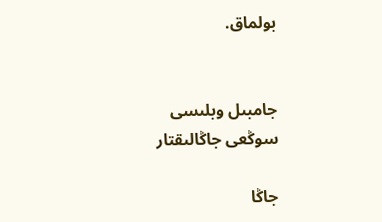بولماق.


جامبىل وبلىسى
سوڭعى جاڭالىقتار

جاڭا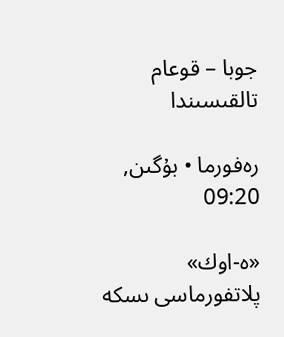جوبا – قوعام تالقىسىندا

رەفورما • بۇگىن, 09:20

«ە-اوك» پلاتفورماسى ىسكە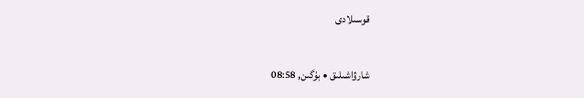قوسىلادى

شارۋاشىلىق • بۇگىن, 08:58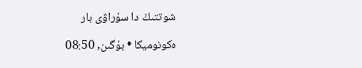شوتتىڭ دا سۇراۋى بار

ەكونوميكا • بۇگىن, 08:50